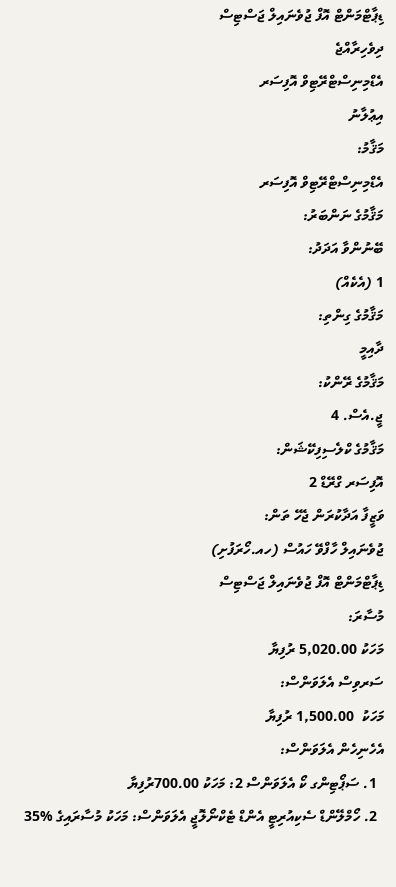ޑިޕާޓްމަންޓް އޮފް ޖުވެނައިލް ޖަސްޓިސް
ދިވެހިރާއްޖެ
އެޑްމިނިސްޓްރޭޓިވް އޮފިސަރ
އިޢުލާނު
މަޤާމު:
އެޑްމިނިސްޓްރޭޓިވް އޮފިސަރ
މަޤާމުގެ ނަންބަރު:
ބޭނުންވާ އަދަދު:
1 (އެކެއް)
މަޤާމުގެ ގިންތި:
ދާއިމީ
މަޤާމުގެ ރޭންކު:
ޖީ.އެސް. 4
މަޤާމުގެ ކްލެސިފިކޭޝަން:
އޮފިސަރ ގްރޭޑް 2
ވަޒީފާ އަދާކުރަން ޖެހޭ ތަން:
ޖުވެނައިލް ހާފްވޭ ހައުސް (ހއ.ހޯރަފުށި)
ޑިޕާޓްމަންޓް އޮފް ޖުވެނައިލް ޖަސްޓިސް
މުސާރަ:
މަހަކު 5,020.00 ރުފިޔާ
ސަރވިސް އެލަވަންސް:
މަހަކު  1,500.00 ރުފިޔާ
އެހެނިހެން އެލަވަންސް:
  1. ސަޕޯޓިންގ ކޯ އެލަވަންސް 2: މަހަކު 700.00ރުފިޔާ
  2. ހޯމްލޭންޑް ސެކިއުރިޓީ އެންޑް ޓެކްނޯލޮޖީ އެލަވަންސް: މަހަކު މުސާރައިގެ %35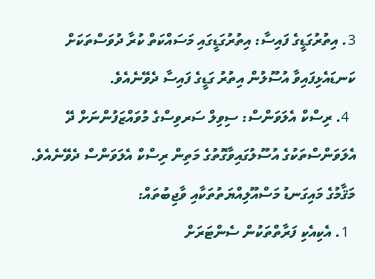3. އިތުރުގަޑީގެ ފައިސާ: އިތުރުގަޑީގައި މަސައްކަތް ކުރާ ދުވަސްތަކަށް ކަނޑައެޅިފައިވާ އުސޫލުން އިތުރު ގަޑީގެ ފައިސާ ދެވޭނެއެވެ.
  4. ރިސްކް އެލަވަންސް: ސިވިލް ސަރވިސްގެ މުވައްޒަފުންނަށް ދޭ އެލަވަންސްތަކުގެ އުސޫލުގައިވާގޮތުގެ މަތިން ރިސްކް އެލަވަންސް ދެވޭނެއެވެ.
މަޤާމުގެ މައިގަނޑު މަސްއޫލިއްޔަތުތަކާއި ވާޖިބުތައް:
  1. އެކިއެކި ފަރާތްތަކުން ސެންޓަރަށް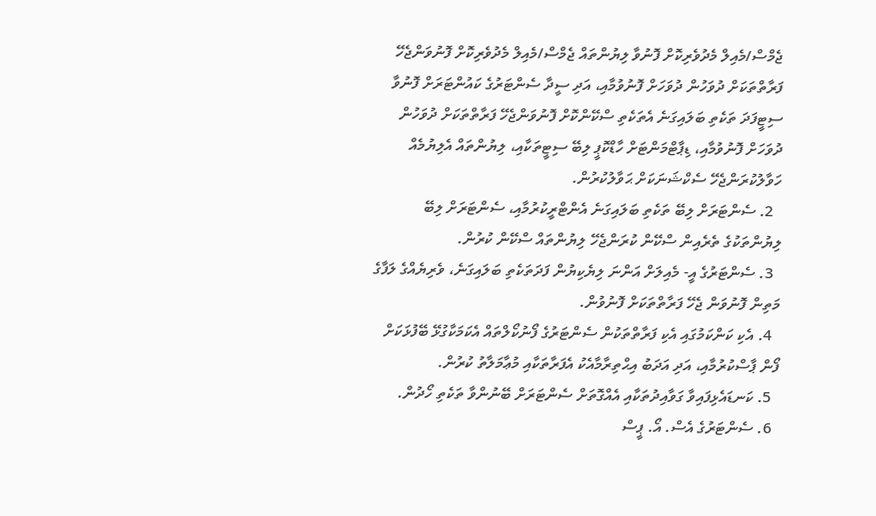ޖެމްސް/މެއިލް މެދުވެރިކޮށް ފޮނުވާ ލިޔުންތައް ޖެމްސް/މެއިލް މެދުވެރިކޮށް ފޮނުވަންޖެހޭ ފަރާތްތަކަށް ދުވަހުން ދުވަހަށް ފޮނުވުމާއި، އަދި ސީދާ ސެންޓަރުގެ ކައުންޓަރަށް ފޮނުވާ ސިޓީފަދަ ތަކެތި ބަލައިގަނެ އެތަކެތި ސްކޭންކޮށް ފޮނުވަންޖެހޭ ފަރާތްތަކަށް ދުވަހުން ދުވަހަށް ފޮނުވުމާއި، ޑިޕާޓްމަންޓަށް ހާޑްކޮޕީ ލިބޭ ސިޓީތަކާއި، ލިޔުންތައް އެލިޔުމެއް ހަވާލުކުރަންޖެހޭ ސެކްޝަނަކަށް ޙަވާލުކުރުން.
  2. ސެންޓަރަށް ލިބޭ ތަކެތި ބަލައިގަނެ އެންޓްރީކުރުމާއި، ސެންޓަރަށް ލިބޭ ލިޔުންތަކުގެ ތެރެއިން ސްކޭން ކުރަންޖެހޭ ލިޔުންތައް ސްކޭން ކުރުން.
  3. ސެންޓަރުގެ އީ- މެއިލަށް އަންނަ ލިޔެކިޔުން ފަދަތަކެތި ބަލައިގަނެ، ވެރިޔެއްގެ ލަފާގެ މަތިން ފޮނުވަން ޖެހޭ ފަރާތްތަކަށް ފޮނުވުން.
  4. އެކި ކަންކަމުގައި އެކި ފަރާތްތަކުން ސެންޓަރުގެ ފޯނުކޯލްތައް އެކަމަކާގުޅޭ ބޭފުޅަކަށް ފޯން ޕާސްކުރުމާއި، އަދި އަދަބު އިޙްތިރާމާއެކު އެފަރާތަކާއި މުޢާމަލާތު ކުރުން.
  5. ކަނޑައެޅިފައިވާ ގަވާއިދުތަކާއި އެއްގޮތަށް ސެންޓަރަށް ބޭނުންވާ ތަކެތި ހޯދުން.
  6. ސެންޓަރުގެ އެސް. އޯ. ޕީސް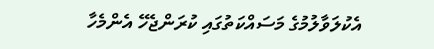އެކުލަވާލުމުގެ މަސައްކަތުގައި ކުރަންޖެހޭ އެންމެހާ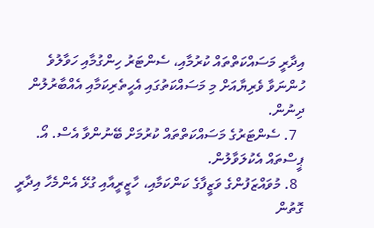އިދާރީ މަސައްކަތްތައް ކުރުމާއި، ސެންޓަރު ހިންގުމާއި ހަވާލުވެ ހުންނަވާ ވެރިޔާއަށް މި މަސައްކަތުގައި އެހީތެރިކަމާއި އެއްބާރުލުން ދިނުން.
  7. ސެންޓަރުގެ މަސައްކަތްތައް ކުރުމަށް ބޭނުންވާ އެސް. އޯ. ޕީސްތައް އެކުލަވާލުން.
  8. މުވައްޒަފުންގެ ވަޒީފާގެ ކަންކަމާއި، ހާޒީރީއާއި ގުޅޭ އެންމެހާ އިދާރީ ގޮތުން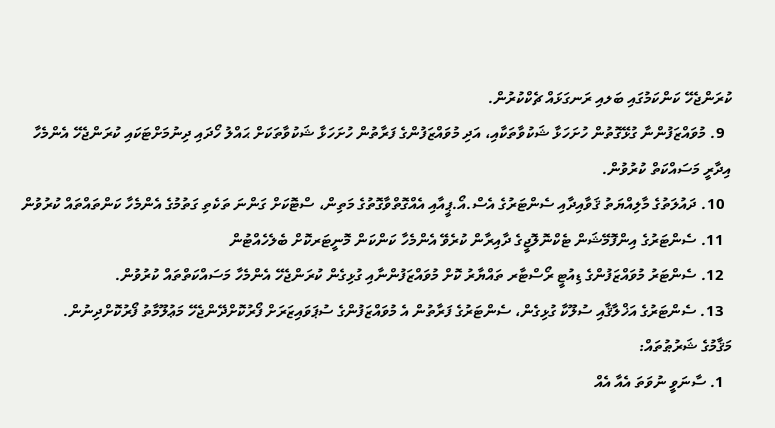ކުރަންޖެހޭ ކަންކަމުގައި ބަލއި ރަނގަޅައް ޗެކްކުރުން.
  9. މުވައްޒަފުންނާ ގުޅޭގޮތުން ހުށަހަޅާ ޝަކުވާތަކާއި، އަދި މުވައްޒަފުންގެ ފަރާތުން ހުށަހަޅާ ޝަކުވާތަކަށް ޙައްލު ހޯދައި ދިނުމަށްޓަކައި ކުރަންޖެހޭ އެންމެހާ އިދާރީ މަސައްކަތް ކުރުވުން.
  10. ދައުލަތުގެ މާލިއްޔަތު ޤަވާއިދާއި ސެންޓަރުގެ އެސް.އޯ.ޕީއާއި އެއްގޮތްވާގޮތުގެ މަތިން، ސްޓޮކަށް ގަންނަ ތަކެތި ގަތުމުގެ އެންމެހާ ކަންތައްތައް ކުރުވުން
  11. ސެންޓަރުގެ އިންފޮމޭޝަން ޓެކްނޮލޮޖީގެ ދާއިރާން ކުރެވޭ އެންމެހާ ކަންކަން މޮނީޓަރކޮށް ބެލެހެއްޓުން
  12. ސެންޓަރު މުވައްޒަފުންގެ ޑިއުޓީ ރޯސްޓާރ ތައްޔާރު ކޮށް މުވައްޒަފުންނާއި ގުޅިގެން ކުރަންޖެހޭ އެންމެހާ މަސައްކަތްތައް ކުރުވުން.
  13. ސެންޓަރުގެ އަޚްލާޤާއި ސުލޫކާ ގުޅިގެން، ސެންޓަރުގެ ފަރާތުން އެ މުވައްޒަފުންގެ ސުޕަވައިޒަރަށް ފޯރުކޮށްދޭންޖެހޭ މަޢުލޫމާތު ފޯރުކޮށްދިނުން.
މަޤާމުގެ ޝަރުޠުތައް:
  1. ސާނަވީ ނުވަތަ އެއާ އެއް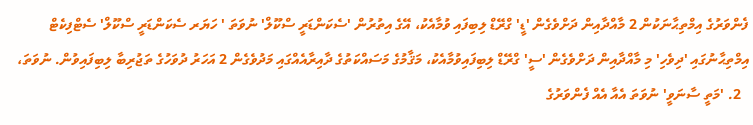ފެންވަރުގެ އިމްތިޙާނަކުން 2 މާއްދާއިން ދަށްވެގެން 'ޑީ' ގްރޭޑް ލިބިފައި ވުމާއެކު، އޭގެ އިތުރުން 'ސެކަންޑަރީ ސްކޫލް' ނުވަތަ ' ހަޔަރ ސެކަންޑަރީ ސްކޫލް' ސެޓްފިކެޓް އިމްތިޙާނުގައި 'ދިވެހި' މި މާއްދާއިން ދަށްވެގެން 'ސީ' ގްރޭޑް ލިބިފައިވުމާއެކު، މަޤާމުގެ މަސައްކަތުގެ ދާއިރާއެއްގައި މަދުވެގެން 2 އަހަރު ދުވަހުގެ ތަޖުރިބާ ލިބިފައިވުން. ނުވަތަ،
  2. 'މަތީ ސާނަވީ' ނުވަތަ އެއާ އެއް ފެންވަރުގެ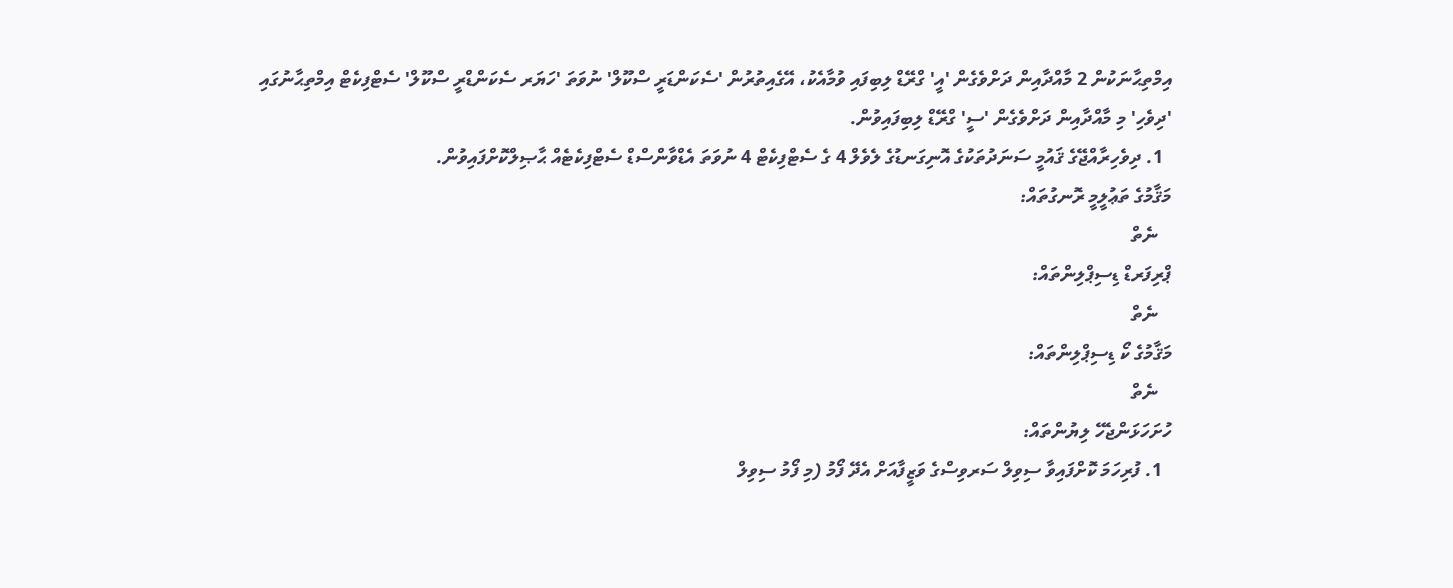އިމްތިޙާނަކުން 2 މާއްދާއިން ދަށްވެގެން 'އީ' ގްރޭޑް ލިބިފައި ވުމާއެކު، އޭގެއިތުރުން 'ސެކަންޑަރީ ސްކޫލް' ނުވަތަ 'ހަޔަރ ސެކަންޑްރީ ސްކޫލް' ސެޓްފިކެޓް އިމްތިޙާނުގައި 'ދިވެހި' މި މާއްދާއިން ދަށްވެގެން 'ސީ' ގްރޭޑް ލިބިފައިވުން.
  1. ދިވެހިރާއްޖޭގެ ޤައުމީ ސަނަދުތަކުގެ އޮނިގަނޑުގެ ލެވެލް 4 ގެ ސެޓްފިކެޓް 4 ނުވަތަ އެޑްވާންސްޑް ސެޓްފިކެޓެއް ޙާޞިލްކޮށްފައިވުން.
މަޤާމުގެ ތަޢުލީމީ ރޮނގުތައް:
   ނެތް
ޕްރިފަރޑް ޑިސިޕްލިންތައް:
   ނެތް
މަޤާމުގެ ކޯ ޑިސިޕްލިންތައް:
   ނެތް
ހުށަހަޅަންޖެހޭ ލިޔުންތައް:
  1. ފުރިހަމަ ކޮށްފައިވާ ސިވިލް ސަރވިސްގެ ވަޒީފާއަށް އެދޭ ފޯމު (މި ފޯމު ސިވިލް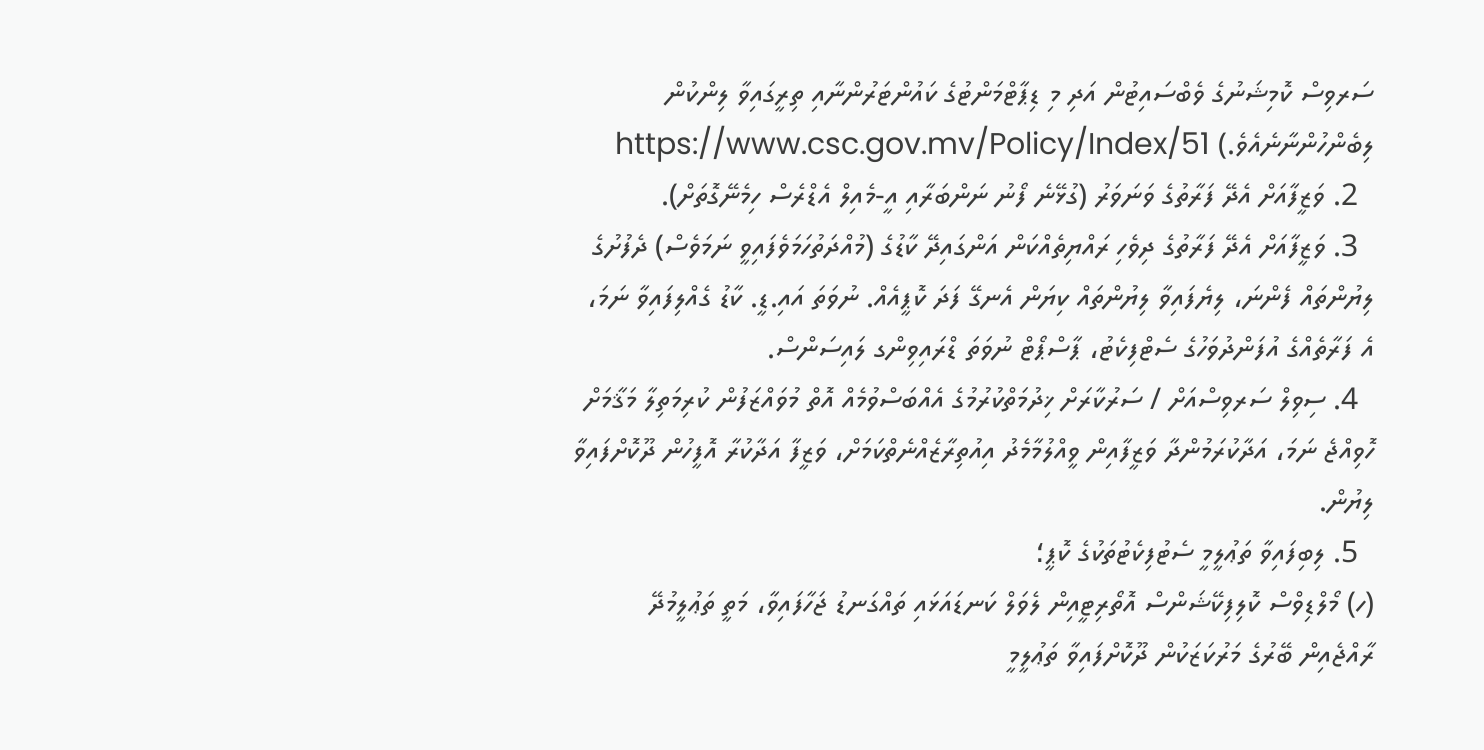ސަރވިސް ކޮމިޝަނުގެ ވެބްސައިޓުން އަދި މި ޑިޕާޓްމަންޓުގެ ކައުންޓަރުންނާއި ތިރީގައިވާ ލިންކުން ލިބެންހުންނާނެއެވެ.) https://www.csc.gov.mv/Policy/Index/51
  2. ވަޒީފާއަށް އެދޭ ފަރާތުގެ ވަނަވަރު (ގުޅޭނެ ފޯނު ނަންބަރާއި އީ-މެއިލް އެޑްރެސް ހިމެނޭގޮތަށް).
  3. ވަޒީފާއަށް އެދޭ ފަރާތުގެ ދިވެހި ރައްޔިތެއްކަން އަންގައިދޭ ކާޑުގެ (މުއްދަތުހަމަވެފައިވީ ނަމަވެސް) ދެފުށުގެ ލިޔުންތައް ފެންނަ، ލިޔެފައިވާ ލިޔުންތައް ކިޔަން އެނގޭ ފަދަ ކޮޕީއެއް. ނުވަތަ އައި.ޑީ. ކާޑު ގެއްލިފައިވާ ނަމަ، އެ ފަރާތެއްގެ އުފަންދުވަހުގެ ސެޓްފިކެޓު، ޕާސްޕޯޓް ނުވަތަ ޑްރައިވިންގ ލައިސަންސް.
  4. ސިވިލް ސަރވިސްއަށް / ސަރުކާރަށް ޚިދުމަތްކުރުމުގެ އެއްބަސްވުމެއް އޮތް މުވައްޒަފުން ކުރިމަތިލާ މަޤާމަށް ހޮވިއްޖެ ނަމަ، އަދާކުރަމުންދާ ވަޒީފާއިން ވީއްލުމާމެދު އިއުތިރާޒެއްނެތްކަމަށް، ވަޒީފާ އަދާކުރާ އޮފީހުން ދޫކޮށްފައިވާ ލިޔުން.
  5. ލިބިފައިވާ ތަޢުލީމީ ސެޓުފިކެޓުތަކުގެ ކޮޕީ؛
(ހ) މޯލްޑިވްސް ކޮލިފިކޭޝަންސް އޮތޯރިޓީއިން ލެވަލް ކަނޑައަޅައި ތައްގަނޑު ޖަހާފައިވާ، މަތީ ތަޢުލީމުދޭ ރާއްޖެއިން ބޭރުގެ މަރުކަޒަކުން ދޫކޮށްފައިވާ ތަޢުލީމީ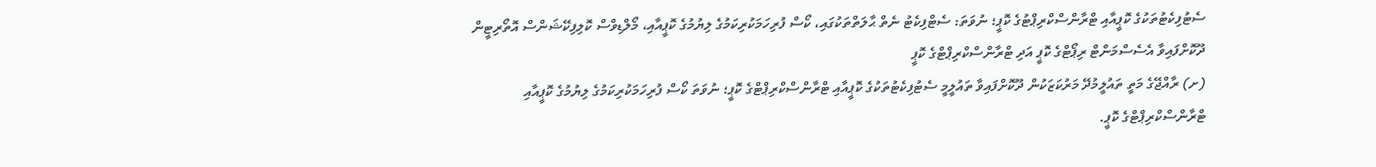ސެޓުފިކެޓުތަކުގެ ކޮޕީއާއި ޓްރާންސްކްރިޕްޓުގެ ކޮޕީ؛ ނުވަތަ: ސެޓްފިކެޓު ނެތް ޙާލަތްތަކުގައި، ކޯސް ފުރިހަމަކުރިކަމުގެ ލިޔުމުގެ ކޮޕީއާއި، މޯލްޑިވްސް ކޮލިފިކޭޝަންސް އޮތޯރިޓީން ދޫކޮށްފައިވާ އެސެސްމަންޓް ރިޕޯޓްގެ ކޮޕީ އަދި ޓްރާންސްކްރިޕްޓްގެ ކޮޕީ
(ށ) ރާއްޖޭގެ މަތީ ތައުލީމުދޭ މަރުކަޒަކުން ދޫކޮށްފައިވާ ތައުލީމީ ސެޓުފިކެޓުތަކުގެ ކޮޕީއާއި ޓްރާންސްކްރިޕްޓްގެ ކޮޕީ؛ ނުވަތަ ކޯސް ފުރިހަމަކުރިކަމުގެ ލިޔުމުގެ ކޮޕީއާއި ޓްރާންސްކްރިޕްޓްގެ ކޮޕީ.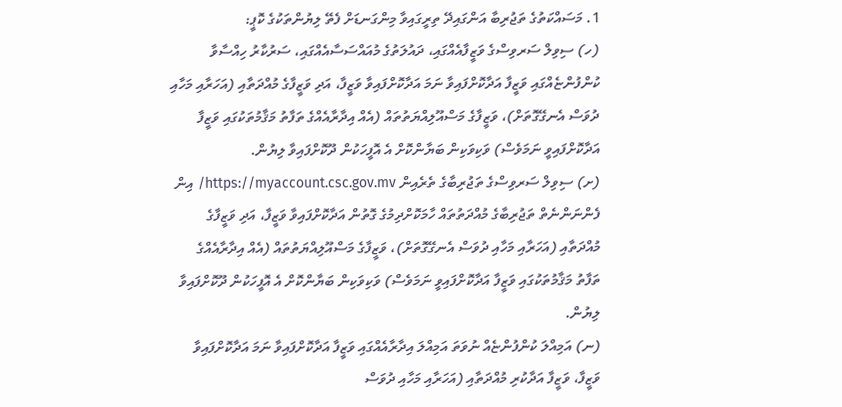1. މަސައްކަތުގެ ތަޖުރިބާ އަންގައިދޭ ތިރީގައިވާ މިންގަނޑަށް ފެތޭ ލިޔުންތަކުގެ ކޮޕީ:
(ހ) ސިވިލް ސަރވިސްގެ ވަޒީފާއެއްގައި، ދައުލަތުގެ މުއައްސަސާއެއްގައި، ސަރުކާރު ހިއްސާވާ ކުންފުންޏެއްގައި ވަޒީފާ އަދާކޮށްފައިވާ ނަމަ އަދާކޮށްފައިވާ ވަޒީފާ، އަދި ވަޒީފާގެ މުއްދަތާއި (އަހަރާއި މަހާއި ދުވަސް އެނގޭގޮތަށް)، ވަޒީފާގެ މަސްއޫލިއްޔަތުތައް (އެއް އިދާރާއެއްގެ ތަފާތު މަޤާމުތަކުގައި ވަޒީފާ އަދާކޮށްފައިވީ ނަމަވެސް) ވަކިވަކިން ބަޔާންކޮށް އެ އޮފީހަކުން ދޫކޮށްފައިވާ ލިޔުން.
(ށ) ސިވިލް ސަރވިސްގެ ތަޖުރިބާގެ ތެރެއިން https://myaccount.csc.gov.mv/ އިން ފެންނަންނެތް ތަޖުރިބާގެ މުއްދަތުތައް ހާމަކޮށްދިމުގެ ގޮތުން އަދާކޮށްފައިވާ ވަޒީފާ، އަދި ވަޒީފާގެ މުއްދަތާއި (އަހަރާއި މަހާއި ދުވަސް އެނގޭގޮތަށް)، ވަޒީފާގެ މަސްއޫލިއްޔަތުތައް (އެއް އިދާރާއެއްގެ ތަފާތު މަޤާމުތަކުގައި ވަޒީފާ އަދާކޮށްފައިވީ ނަމަވެސް) ވަކިވަކިން ބަޔާންކޮށް އެ އޮފީހަކުން ދޫކޮށްފައިވާ ލިޔުން.
(ނ) އަމިއްލަ ކުންފުންޏެއް ނުވަތަ އަމިއްލަ އިދާރާއެއްގައި ވަޒީފާ އަދާކޮށްފައިވާ ނަމަ އަދާކޮށްފައިވާ ވަޒީފާ، ވަޒީފާ އަދާކުރި މުއްދަތާއި (އަހަރާއި މަހާއި ދުވަސް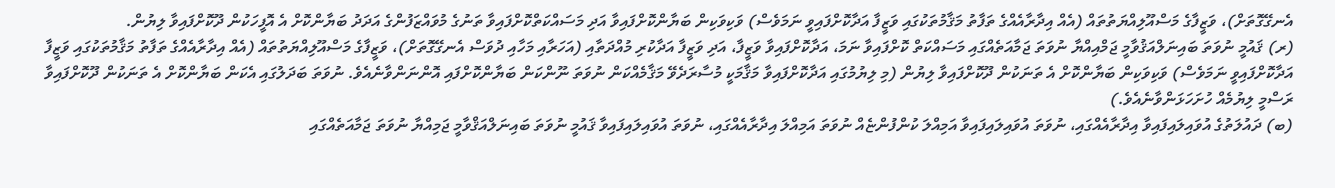އެނގޭގޮތަށް)، ވަޒީފާގެ މަސްއޫލިއްޔަތުތައް (އެއް އިދާރާއެއްގެ ތަފާތު މަޤާމުތަކުގައި ވަޒީފާ އަދާކޮށްފައިވީ ނަމަވެސް) ވަކިވަކިން ބަޔާންކޮށްފައިވާ އަދި މަސައްކަތްކޮށްފައިވާ ތަނުގެ މުވައްޒަފުންގެ އަދަދު ބަޔާންކޮށް އެ އޮފީހަކުން ދޫކޮށްފައިވާ ލިޔުން.
(ރ) ޤައުމީ ނުވަތަ ބައިނަލްއަޤުވާމީ ޖަމްއިއްޔާ ނުވަތަ ޖަމާއަތެއްގައި މަސައްކަތް ކޮށްފައިވާ ނަމަ، އަދާކޮށްފައިވާ ވަޒީފާ، އަދި ވަޒީފާ އަދާކުރި މުއްދަތާއި (އަހަރާއި މަހާއި ދުވަސް އެނގޭގޮތަށް)، ވަޒީފާގެ މަސްއޫލިއްޔަތުތައް (އެއް އިދާރާއެއްގެ ތަފާތު މަޤާމުތަކުގައި ވަޒީފާ އަދާކޮށްފައިވީ ނަމަވެސް) ވަކިވަކިން ބަޔާންކޮށް އެ ތަނަކުން ދޫކޮށްފައިވާ ލިޔުން (މި ލިޔުމުގައި އަދާކޮށްފައިވާ މަޤާމަކީ މުސާރަދެވޭ މަޤާމެއްކަން ނުވަތަ ނޫންކަން ބަޔާންކޮށްފައި އޮންނަންވާނެއެވެ. ނުވަތަ ބަދަލުގައި އެކަން ބަޔާންކޮށް އެ ތަނަކުން ދޫކޮށްފައިވާ ރަސްމީ ލިޔުމެއް ހުށަހަޅަންވާނެއެވެ.)
(ބ) ދައުލަތުގެ އުވައިލައިފައިވާ އިދާރާއެއްގައި، ނުވަތަ އުވައިލައިފައިވާ އަމިއްލަ ކުންފުންޏެއް ނުވަތަ އަމިއްލަ އިދާރާއެއްގައި، ނުވަތަ އުވައިލައިފައިވާ ޤައުމީ ނުވަތަ ބައިނަލްއަޤްވާމީ ޖަމިއްޔާ ނުވަތަ ޖަމާއަތެއްގައި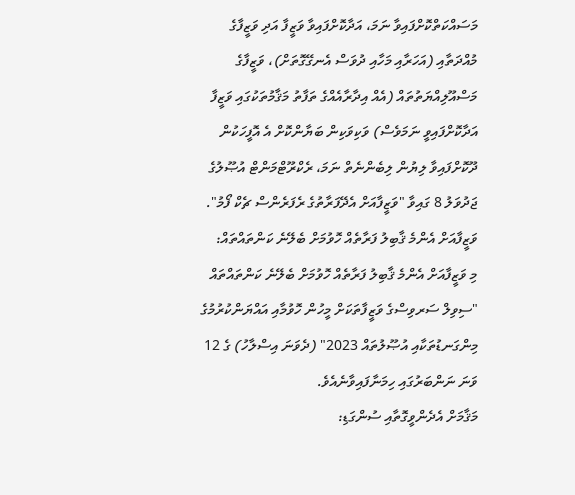މަސައްކަތްކޮށްފައިވާ ނަމަ، އަދާކޮށްފައިވާ ވަޒީފާ އަދި ވަޒީފާގެ މުއްދަތާއި (އަހަރާއި މަހާއި ދުވަސް އެނގޭގޮތަށް)، ވަޒީފާގެ މަސްއޫލިއްޔަތުތައް (އެއް އިދާރާއެއްގެ ތަފާތު މަޤާމުތަކުގައި ވަޒީފާ އަދާކޮށްފައިވީ ނަމަވެސް) ވަކިވަކިން ބަޔާންކޮށް އެ އޮފީހަކުން ދޫކޮށްފައިވާ ލިޔުން ލިބެންނެތް ނަމަ، ރެކްރޫޓްމަންޓް އުޞޫލުގެ ޖަދުވަލު 8 ގައިވާ "ވަޒީފާއަށް އެދޭފަރާތުގެ ރެފަރެންސް ޗެކް ފޯމު".
ވަޒީފާއަށް އެންމެ ޤާބިލު ފަރާތެއް ހޮވުމަށް ބެލޭނެ ކަންތައްތައް:
މި ވަޒީފާއަށް އެންމެ ޤާބިލު ފަރާތެއް ހޮވުމަށް ބެލޭނެ ކަންތައްތައް "ސިވިލް ސަރވިސްގެ ވަޒީފާތަކަށް މީހުން ހޮވުމާއި އައްޔަންކުރުމުގެ މިންގަނޑުތަކާއި އުޞޫލުތައް 2023" (ދެވަނަ އިސްލާހު) ގެ 12 ވަނަ ނަންބަރުގައި ހިމަނާފައިވާނެއެވެ.
މަޤާމަށް އެދެންވީގޮތާއި ސުންގަޑި: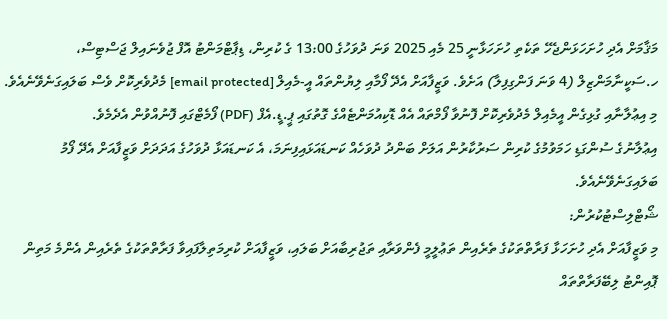މަޤާމަށް އެދި ހުށަހަޅަންޖެހޭ ތަކެތި ހުށަހަޅާނީ 25 މެއި 2025 ވަނަ ދުވަހުގެ 13:00 ގެ ކުރިން، ޑިޕާޓްމަންޓު އޮފް ޖުވެނައިލް ޖަސްޓިސް، ހ.ސަކީނާމަންޒިލް (4 ވަނަ ފަންގިފިލާ) އަށެވެ. ވަޒީފާއަށް އެދޭ ފޯމާއި ލިޔުންތައް އީ-މެއިލް [email protected] މެދުވެރިކޮށް ވެސް ބަލައިގަނެވޭނެއެވެ. މި އިޢުލާނާއި ގުޅިގެން އީމެއިލް މެދުވެރިކޮށް ފޮނުވާ ފޯމްތައް އެއް ޑޮކިއުމަންޓެއްގެ ގޮތުގައި ޕީ.ޑީ.އެފް (PDF) ފޯމެޓްގައި ފޮނުއްވުން އެދެމެވެ.
އިޢުލާނުގެ ސުންގަޑި ހަމަވުމުގެ ކުރިން ސަރުކާރުން އަލަށް ބަންދު ދުވަހެއް ކަނޑައަޅައިފިނަމަ، އެ ކަނޑައަޅާ ދުވަހުގެ އަދަދަށް ވަޒީފާއަށް އެދޭ ފޯމު ބަލައިގަނެވޭނެއެވެ.
ޝޯޓްލިސްޓުކުރުން:
މި ވަޒީފާއަށް އެދި ހުށަހަޅާ ފަރާތްތަކުގެ ތެރެއިން ތަޢުލީމީ ފެންވަރާއި ތަޖުރިބާއަށް ބަލައި، ވަޒީފާއަށް ކުރިމަތިލާފައިވާ ފަރާތްތަކުގެ ތެރެއިން އެންމެ މަތިން ޕޮއިންޓު ލިބޭފަރާތްތައް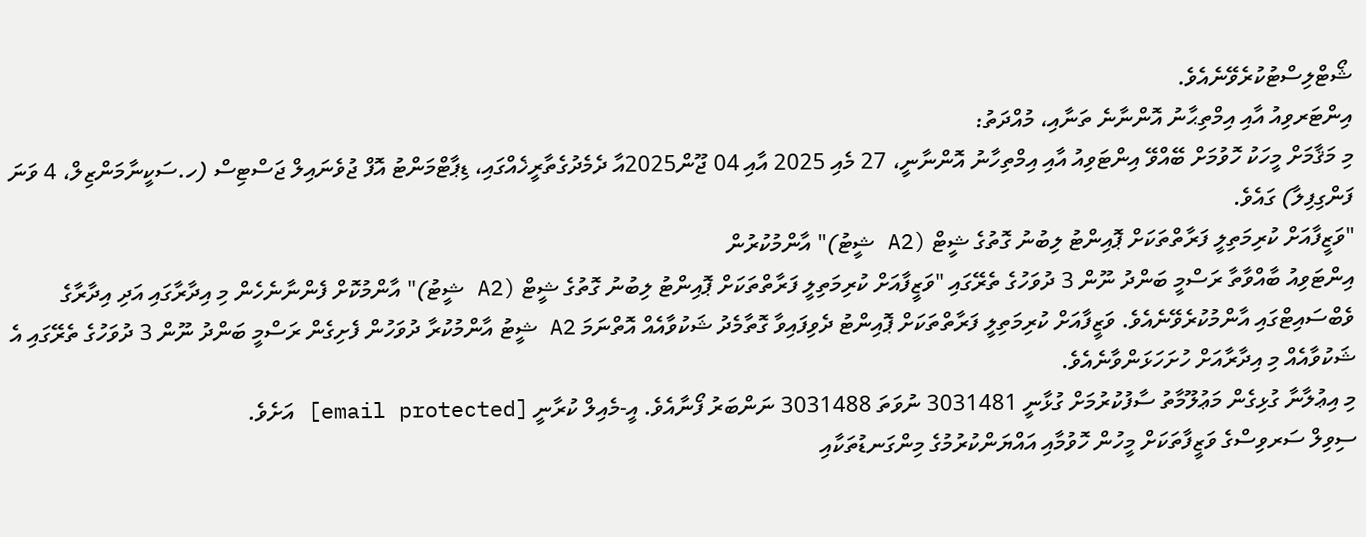ޝޯޓްލިސްޓުކުރެވޭނެއެވެ.
އިންޓަރވިއު އާއި އިމްތިޙާނު އޮންނާނެ ތަނާއި، މުއްދަތު:
މި މަޤާމަށް މީހަކު ހޮވުމަށް ބޭއްވޭ އިންޓަވިއު އާއި އިމްތިހާނު އޮންނާނީ، 27 މެއި 2025 އާއި 04 ޖޫން2025އާ ދެމެދުގެތާރީޚެއްގައި، ޑިޕާޓްމަންޓު އޮފް ޖުވެނައިލް ޖަސްޓިސް (ހ.ސަކީނާމަންޒިލް، 4 ވަނަ ފަންގިފިލާ) ގައެވެ.
"ވަޒީފާއަށް ކުރިމަތިލީ ފަރާތްތަކަށް ޕޮއިންޓު ލިބުނު ގޮތުގެ ޝީޓް (A2 ޝީޓު)" އާންމުކުރުން
އިންޓަވިއު ބާއްވާތާ ރަސްމީ ބަންދު ނޫން 3 ދުވަހުގެ ތެރޭގައި "ވަޒީފާއަށް ކުރިމަތިލީ ފަރާތްތަކަށް ޕޮއިންޓު ލިބުނު ގޮތުގެ ޝީޓް (A2 ޝީޓު)" އާންމުކޮށް ފެންނާނެހެން މި އިދާރާގައި އަދި އިދާރާގެ ވެބްސައިޓްގައި އާންމުކުރެވޭނެއެވެ. ވަޒީފާއަށް ކުރިމަތިލީ ފަރާތްތަކަށް ޕޮއިންޓު ދެވިފައިވާ ގޮތާމެދު ޝަކުވާއެއް އޮތްނަމަ A2 ޝީޓު އާންމުކުރާ ދުވަހުން ފެށިގެން ރަސްމީ ބަންދު ނޫން 3 ދުވަހުގެ ތެރޭގައި އެ ޝަކުވާއެއް މި އިދާރާއަށް ހުށަހަޅަންވާނެއެވެ.
މި އިޢުލާނާ ގުޅިގެން މަޢުލޫމާތު ސާފުކުރުމަށް ގުޅާނީ 3031481 ނުވަތަ 3031488 ނަންބަރު ފޯނާއެވެ. އީ-މެއިލް ކުރާނީ [email protected] އަށެވެ.
ސިވިލް ސަރވިސްގެ ވަޒީފާތަކަށް މީހުން ހޮވުމާއި އައްޔަންކުރުމުގެ މިންގަނޑުތަކާއި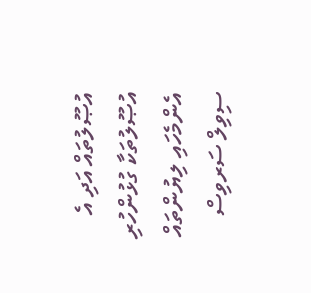އުޞޫލުތައް އަދި އެ އުޞޫލުތަކާ ގުޅުންހުރި އެންމެހައި ލިޔުންތައް ސިވިލް ސަރވިސް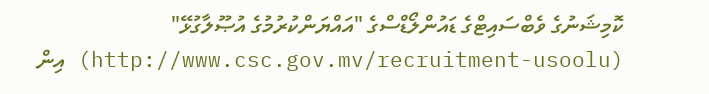ކޮމިޝަނުގެ ވެބްސައިޓްގެ ޑައުންލޯޑްސްގެ "އައްޔަންކުރުމުގެ އުޞޫލާގުޅޭ" (http://www.csc.gov.mv/recruitment-usoolu) އިން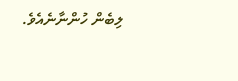ލިބެން ހުންނާނެއެވެ.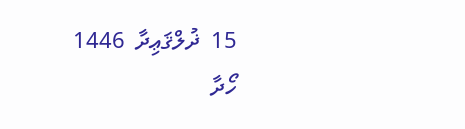15  ޛުލްޤަޢިދާ  1446
ހޯދާ